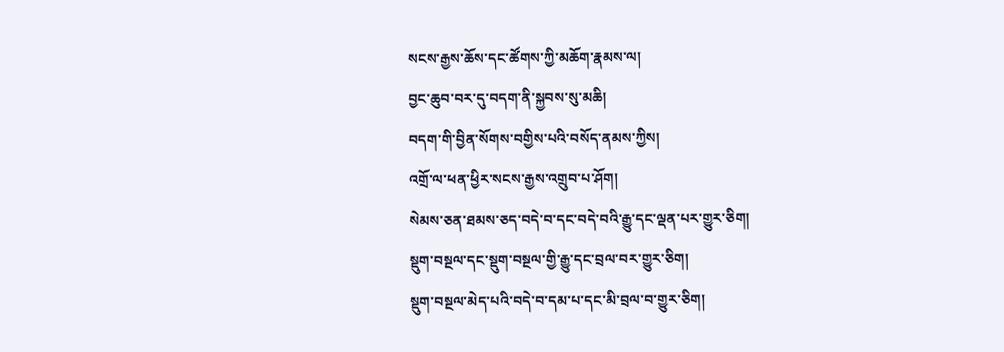སངས་རྒྱས་ཆོས་དང་ཚོགས་ཀྱི་མཆོག་རྣམས་ལ།
བྱང་ཆུབ་བར་དུ་བདག་ནི་སྐྱབས་སུ་མཆི།
བདག་གི་བྱིན་སོགས་བགྱིས་པའི་བསོད་ནམས་ཀྱིས།
འགྲོ་ལ་ཕན་ཕྱིར་སངས་རྒྱས་འགྲུབ་པ་ཤོག།
སེམས་ཅན་ཐམས་ཅད་བདེ་བ་དང་བདེ་བའི་རྒྱུ་དང་ལྡན་པར་གྱུར་ཅིག།
སྡུག་བསྔལ་དང་སྡུག་བསྔལ་གྱི་རྒྱུ་དང་བྲལ་བར་གྱུར་ཅིག།
སྡུག་བསྔལ་མེད་པའི་བདེ་བ་དམ་པ་དང་མི་བྲལ་བ་གྱུར་ཅིག།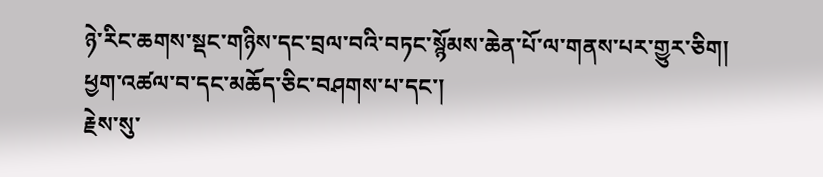ཉེ་རིང་ཆགས་སྡང་གཉིས་དང་བྲལ་བའི་བཏང་སྙོམས་ཆེན་པོ་ལ་གནས་པར་གྱུར་ཅིག།
ཕྱག་འཚལ་བ་དང་མཆོད་ཅིང་བཤགས་པ་དང་།
རྗེས་སུ་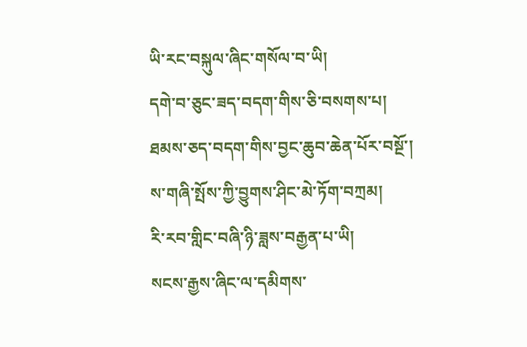ཡི་རང་བསྐུལ་ཞིང་གསོལ་བ་ཡི།
དགེ་བ་ཅུང་ཟད་བདག་གིས་ཅི་བསགས་པ།
ཐམས་ཅད་བདག་གིས་བྱང་ཆུབ་ཆེན་པོར་བསྔོ་།
ས་གཞི་སྤོས་ཀྱི་བྱུགས་ཤིང་མེ་ཏོག་བཀྲམ།
རི་རབ་གླིང་བཞི་ཉི་ཟླས་བརྒྱན་པ་ཡི།
སངས་རྒྱས་ཞིང་ལ་དམིགས་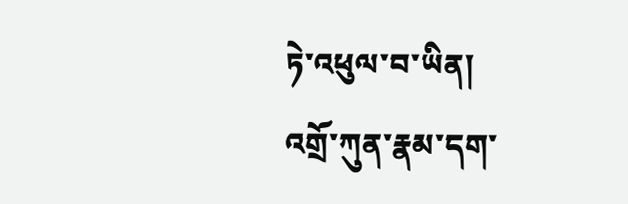ཏེ་འཕུལ་བ་ཡིན།
འགྲོ་ཀུན་རྣམ་དག་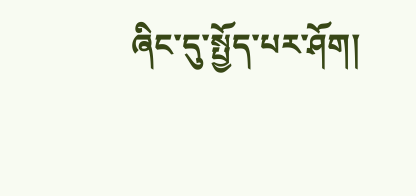ཞིང་དུ་སྤྱོད་པར་ཤོག།